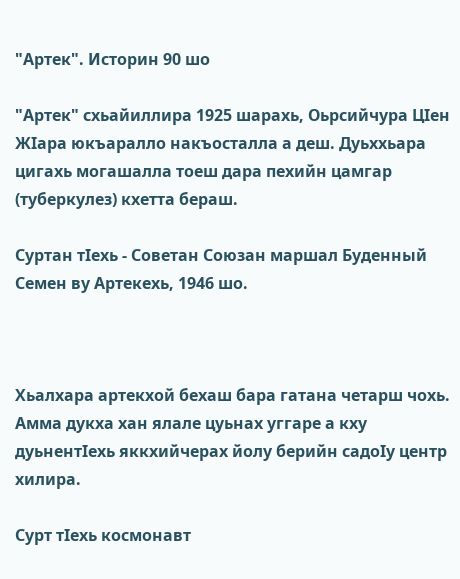"Артек". Историн 90 шо

"Артек" схьайиллира 1925 шарахь, Оьрсийчура ЦIен ЖIара юкъаралло накъосталла а деш. Дуьххьара цигахь могашалла тоеш дара пехийн цамгар (туберкулез) кхетта бераш.

Суртан тIехь - Советан Союзан маршал Буденный Семен ву Артекехь, 1946 шо.



Хьалхара артекхой бехаш бара гатана четарш чохь. Амма дукха хан ялале цуьнах уггаре а кху дуьнентIехь яккхийчерах йолу берийн садоIу центр хилира.

Сурт тIехь космонавт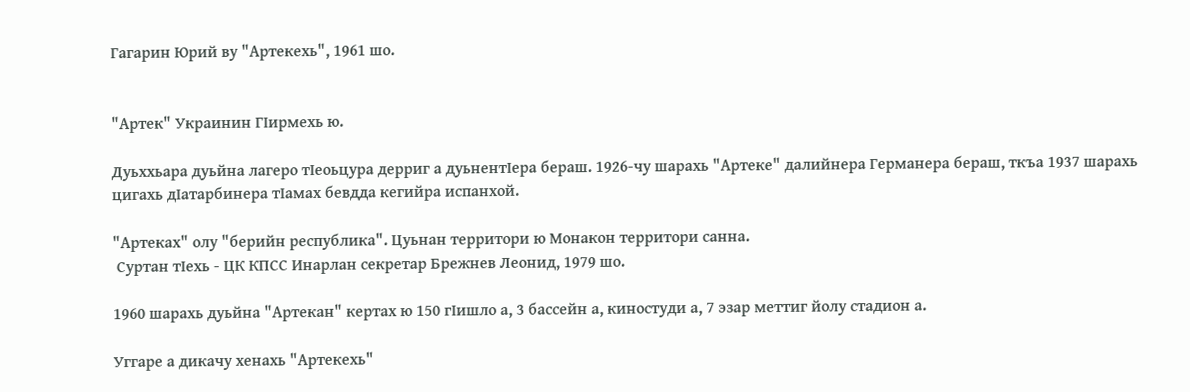Гагарин Юрий ву "Артекехь", 1961 шо.


"Артек" Украинин ГIирмехь ю.

Дуьххьара дуьйна лагеро тIеоьцура дерриг а дуьнентIера бераш. 1926-чу шарахь "Артеке" далийнера Германера бераш, ткъа 1937 шарахь цигахь дIатарбинера тIамах бевдда кегийра испанхой.

"Артеках" олу "берийн республика". Цуьнан территори ю Монакон территори санна.
 Суртан тIехь - ЦК КПСС Инарлан секретар Брежнев Леонид, 1979 шо.

1960 шарахь дуьйна "Артекан" кертах ю 150 гIишло а, 3 бассейн а, киностуди а, 7 эзар меттиг йолу стадион а.

Уггаре а дикачу хенахь "Артекехь"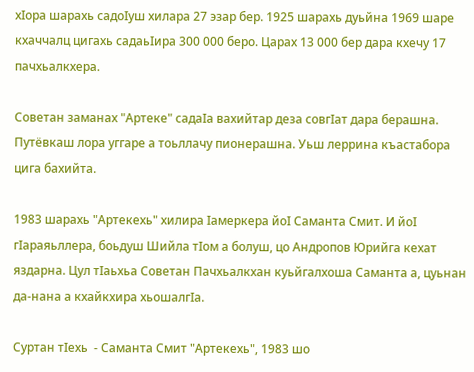хIора шарахь садоIуш хилара 27 эзар бер. 1925 шарахь дуьйна 1969 шаре кхаччалц цигахь садаьIира 300 000 беро. Царах 13 000 бер дара кхечу 17 пачхьалкхера.

Советан заманах "Артеке" садаIа вахийтар деза совгIат дара берашна. Путёвкаш лора уггаре а тоьллачу пионерашна. Уьш леррина къастабора цига бахийта.

1983 шарахь "Артекехь" хилира Iамеркера йоI Саманта Смит. И йоI гIараяьллера, боьдуш Шийла тIом а болуш, цо Андропов Юрийга кехат яздарна. Цул тIаьхьа Советан Пачхьалкхан куьйгалхоша Саманта а, цуьнан да-нана а кхайкхира хьошалгIа.

Суртан тIехь  - Саманта Смит "Артекехь", 1983 шо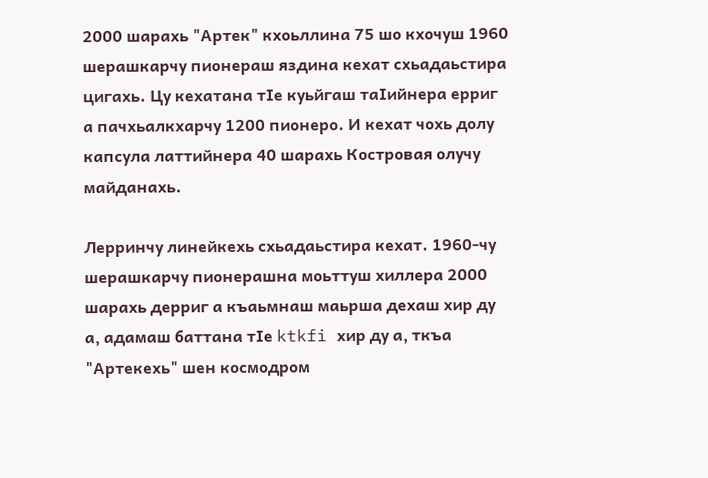2000 шарахь "Артек" кхоьллина 75 шо кхочуш 1960 шерашкарчу пионераш яздина кехат схьадаьстира цигахь. Цу кехатана тIе куьйгаш таIийнера ерриг а пачхьалкхарчу 1200 пионеро. И кехат чохь долу капсула латтийнера 40 шарахь Костровая олучу майданахь.

Лерринчу линейкехь схьадаьстира кехат. 1960-чу шерашкарчу пионерашна моьттуш хиллера 2000 шарахь дерриг а къаьмнаш маьрша дехаш хир ду а, адамаш баттана тIе ktkfi хир ду а, ткъа "Артекехь" шен космодром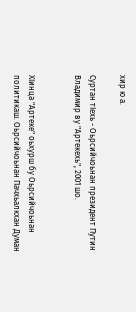хир ю а.

Суртан тIехь - Оьрсийчоьнан президент Путин Владимир ву "Артекехь", 2001 шо.


ХIинца "Артеке" оьхурш бу Оьрсийчоьнан политикаш. Оьрсийчоьнан Пачхьалкхан Думан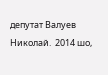депутат Валуев Николай.  2014 шо,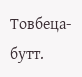Товбеца-бутт.